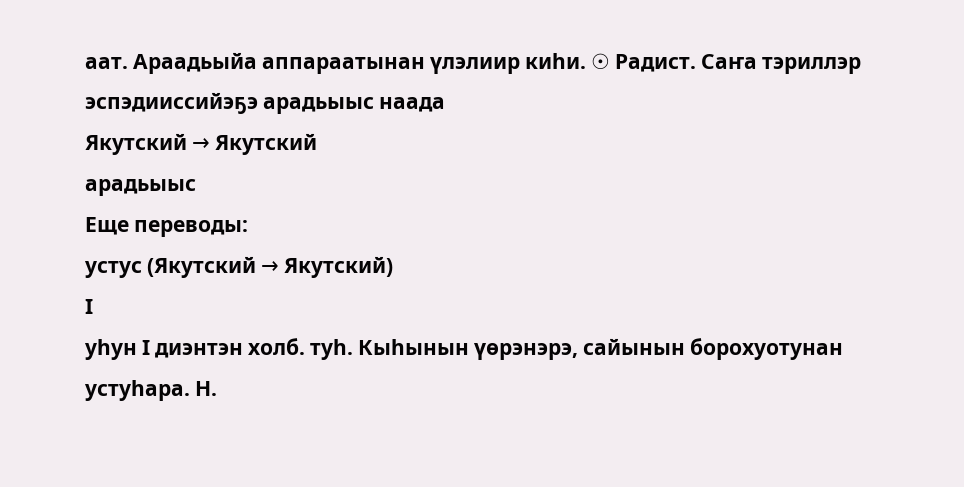аат. Араадьыйа аппараатынан үлэлиир киһи. ☉ Радист. Саҥа тэриллэр эспэдииссийэҕэ арадьыыс наада
Якутский → Якутский
арадьыыс
Еще переводы:
устус (Якутский → Якутский)
I
уһун I диэнтэн холб. туһ. Кыһынын үөрэнэрэ, сайынын борохуотунан устуһара. Н.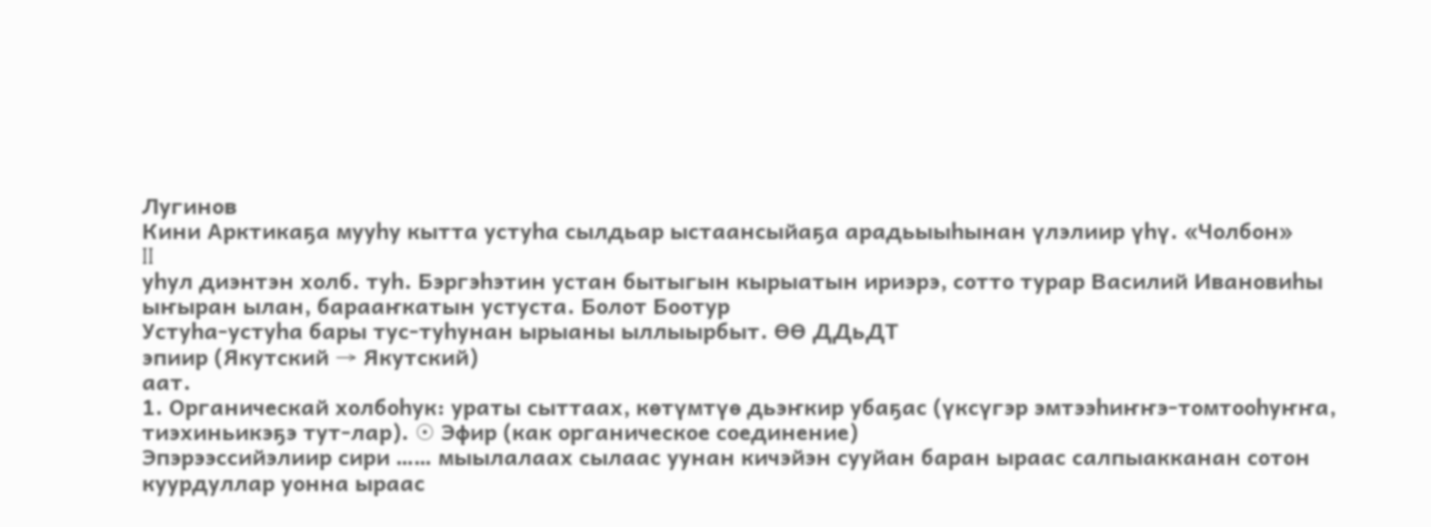Лугинов
Кини Арктикаҕа мууһу кытта устуһа сылдьар ыстаансыйаҕа арадьыыһынан үлэлиир үһү. «Чолбон»
II
уһул диэнтэн холб. туһ. Бэргэһэтин устан бытыгын кырыатын ириэрэ, сотто турар Василий Ивановиһы ыҥыран ылан, барааҥкатын устуста. Болот Боотур
Устуһа-устуһа бары тус-туһунан ырыаны ыллыырбыт. ӨӨ ДДьДТ
эпиир (Якутский → Якутский)
аат.
1. Органическай холбоһук: ураты сыттаах, көтүмтүө дьэҥкир убаҕас (үксүгэр эмтээһиҥҥэ-томтооһуҥҥа, тиэхиньикэҕэ тут-лар). ☉ Эфир (как органическое соединение)
Эпэрээссийэлиир сири …… мыылалаах сылаас уунан кичэйэн сууйан баран ыраас салпыакканан сотон куурдуллар уонна ыраас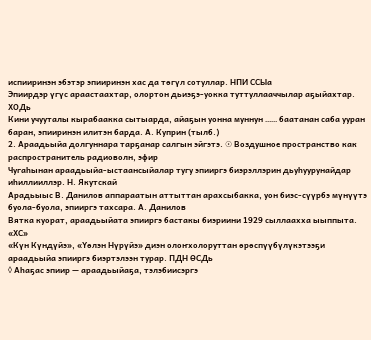испииринэн эбэтэр эпииринэн хас да төгүл сотуллар. НПИ ССЫа
Эпиирдэр үгүс араастаахтар, олортон дьиэҕэ-уокка туттуллааччылар аҕыйахтар. ХОДь
Кини учууталы кырабаакка сытыарда, айаҕын уонна муннун …… баатанан саба ууран баран, эпииринэн илитэн барда. А. Куприн (тылб.)
2. Араадьыйа долгуннара тарҕанар салгын эйгэтэ. ☉ Воздушное пространство как распространитель радиоволн, эфир
Чугаһынан араадьыйа-ыстаансыйалар тугу эпииргэ биэрэллэрин дьуһуурунайдар иһиллииллэр. Н. Якутскай
Арадьыыс В. Данилов аппараатын аттыттан арахсыбакка, уон биэс-сүүрбэ мүнүүтэ буола-буола, эпииргэ тахсара. А. Данилов
Вятка куорат, араадьыйата эпииргэ бастакы биэриини 1929 сыллаахха ыыппыта. «ХС»
«Күн Күндүйэ», «Үөлэн Нүрүйэ» диэн олоҥхолоруттан өрөспүүбүлүкэтээҕи араадьыйа эпииргэ биэртэлээн турар. ПДН ӨСДь
◊ Аһаҕас эпиир — араадьыйаҕа, тэлэбиисэргэ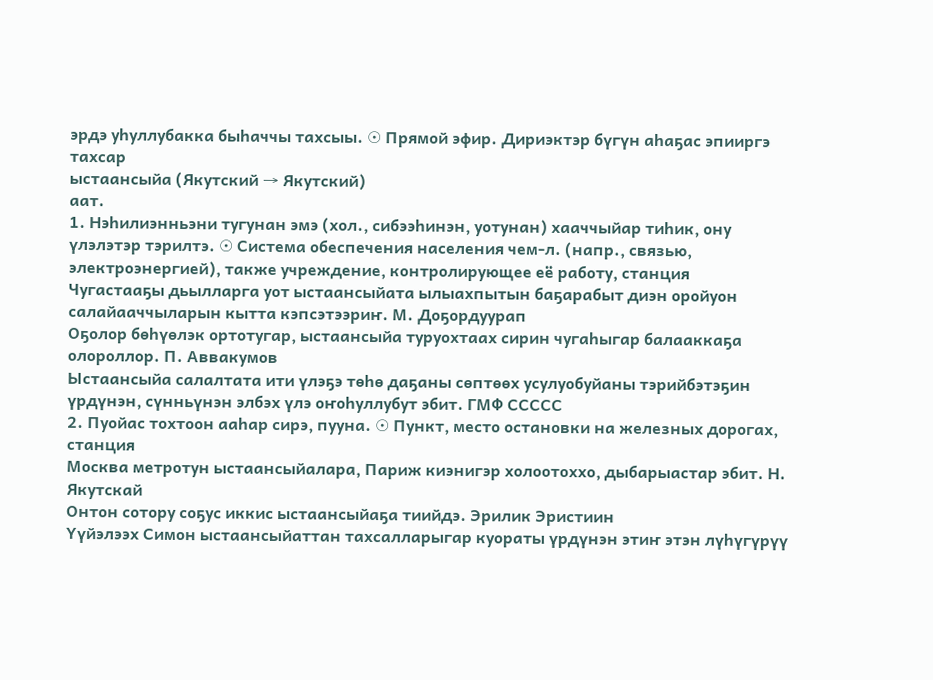эрдэ уһуллубакка быһаччы тахсыы. ☉ Прямой эфир. Дириэктэр бүгүн аһаҕас эпииргэ тахсар
ыстаансыйа (Якутский → Якутский)
аат.
1. Нэһилиэнньэни тугунан эмэ (хол., сибээһинэн, уотунан) хааччыйар тиһик, ону үлэлэтэр тэрилтэ. ☉ Система обеспечения населения чем-л. (напр., связью, электроэнергией), также учреждение, контролирующее её работу, станция
Чугастааҕы дьылларга уот ыстаансыйата ылыахпытын баҕарабыт диэн оройуон салайааччыларын кытта кэпсэтээриҥ. М. Доҕордуурап
Оҕолор бөһүөлэк ортотугар, ыстаансыйа туруохтаах сирин чугаһыгар балааккаҕа олороллор. П. Аввакумов
Ыстаансыйа салалтата ити үлэҕэ төһө даҕаны сөптөөх усулуобуйаны тэрийбэтэҕин үрдүнэн, сүнньүнэн элбэх үлэ оҥоһуллубут эбит. ГМФ ССССС
2. Пуойас тохтоон ааһар сирэ, пууна. ☉ Пункт, место остановки на железных дорогах, станция
Москва метротун ыстаансыйалара, Париж киэнигэр холоотоххо, дыбарыастар эбит. Н. Якутскай
Онтон сотору соҕус иккис ыстаансыйаҕа тиийдэ. Эрилик Эристиин
Үүйэлээх Симон ыстаансыйаттан тахсалларыгар куораты үрдүнэн этиҥ этэн лүһүгүрүү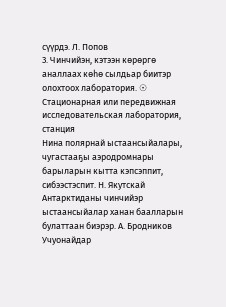сүүрдэ. Л. Попов
3. Чинчийэн, кэтээн көрөргө аналлаах көһө сылдьар биитэр олохтоох лаборатория. ☉ Стационарная или передвижная исследовательская лаборатория, станция
Нина полярнай ыстаансыйалары, чугастааҕы аэродромнары барыларын кытта кэпсэппит, сибээстэспит. Н. Якутскай
Антарктиданы чинчийэр ыстаансыйалар ханан баалларын булаттаан биэрэр. А. Бродников
Учуонайдар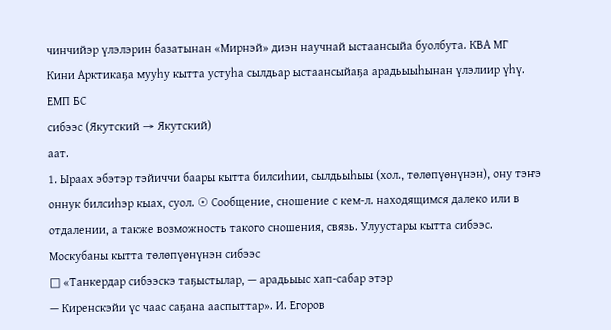чинчийэр үлэлэрин базатынан «Мирнэй» диэн научнай ыстаансыйа буолбута. КВА МГ
Кини Арктикаҕа мууһу кытта устуһа сылдьар ыстаансыйаҕа арадьыыһынан үлэлиир үһү. ЕМП БС
сибээс (Якутский → Якутский)
аат.
1. Ыраах эбэтэр тэйиччи баары кытта билсиһии, сылдьыһыы (хол., төлөпүөнүнэн), ону тэҥэ оннук билсиһэр кыах, суол. ☉ Сообщение, сношение с кем-л. находящимся далеко или в отдалении, а также возможность такого сношения, связь. Улуустары кытта сибээс. Москубаны кытта төлөпүөнүнэн сибээс
□ «Танкердар сибээскэ таҕыстылар, — арадьыыс хап-сабар этэр
— Киренскэйи үс чаас саҕана ааспыттар». И. Егоров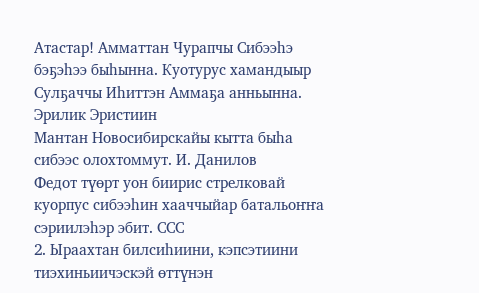Атастар! Амматтан Чурапчы Сибээһэ бэҕэһээ быһынна. Куотурус хамандыыр Сулҕаччы Иһиттэн Аммаҕа анньынна. Эрилик Эристиин
Мантан Новосибирскайы кытта быһа сибээс олохтоммут. И. Данилов
Федот түөрт уон биирис стрелковай куорпус сибээһин хааччыйар батальоҥҥа сэриилэһэр эбит. ССС
2. Ыраахтан билсиһиини, кэпсэтиини тиэхиньиичэскэй өттүнэн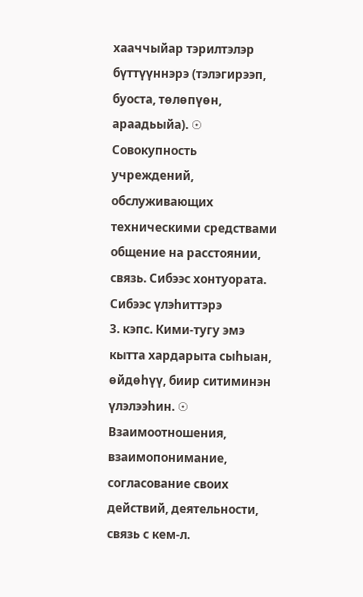хааччыйар тэрилтэлэр бүттүүннэрэ (тэлэгирээп, буоста, төлөпүөн, араадьыйа). ☉ Совокупность учреждений, обслуживающих техническими средствами общение на расстоянии, связь. Сибээс хонтуората. Сибээс үлэһиттэрэ
3. кэпс. Кими-тугу эмэ кытта хардарыта сыһыан, өйдөһүү, биир ситиминэн үлэлээһин. ☉ Взаимоотношения, взаимопонимание, согласование своих действий, деятельности, связь с кем-л.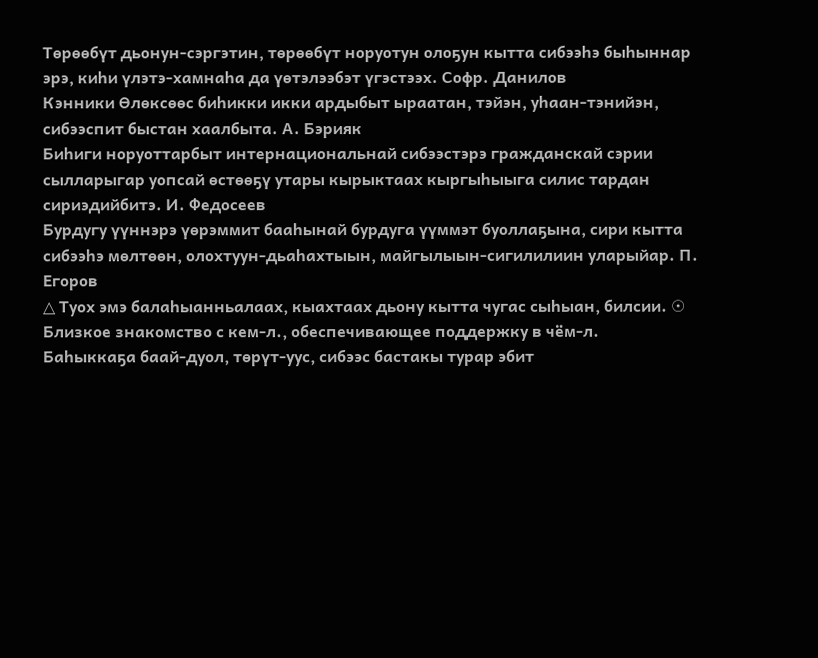Төрөөбүт дьонун-сэргэтин, төрөөбүт норуотун олоҕун кытта сибээһэ быһыннар эрэ, киһи үлэтэ-хамнаһа да үөтэлээбэт үгэстээх. Софр. Данилов
Кэнники Өлөксөөс биһикки икки ардыбыт ыраатан, тэйэн, уһаан-тэнийэн, сибээспит быстан хаалбыта. А. Бэрияк
Биһиги норуоттарбыт интернациональнай сибээстэрэ гражданскай сэрии сылларыгар уопсай өстөөҕү утары кырыктаах кыргыһыыга силис тардан сириэдийбитэ. И. Федосеев
Бурдугу үүннэрэ үөрэммит бааһынай бурдуга үүммэт буоллаҕына, сири кытта сибээһэ мөлтөөн, олохтуун-дьаһахтыын, майгылыын-сигилилиин уларыйар. П. Егоров
△ Туох эмэ балаһыанньалаах, кыахтаах дьону кытта чугас сыһыан, билсии. ☉ Близкое знакомство с кем-л., обеспечивающее поддержку в чём-л.
Баһыккаҕа баай-дуол, төрүт-уус, сибээс бастакы турар эбит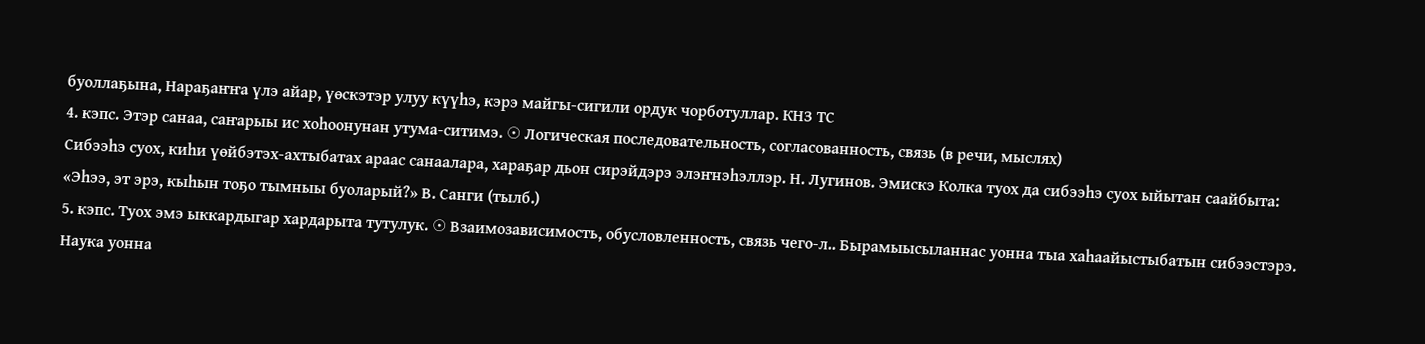буоллаҕына, Нараҕаҥҥа үлэ айар, үөскэтэр улуу күүһэ, кэрэ майгы-сигили ордук чорботуллар. КНЗ ТС
4. кэпс. Этэр санаа, саҥарыы ис хоһоонунан утума-ситимэ. ☉ Логическая последовательность, согласованность, связь (в речи, мыслях)
Сибээһэ суох, киһи үөйбэтэх-ахтыбатах араас санаалара, хараҕар дьон сирэйдэрэ элэҥнэһэллэр. Н. Лугинов. Эмискэ Колка туох да сибээһэ суох ыйытан саайбыта: «Эһээ, эт эрэ, кыһын тоҕо тымныы буоларый?» В. Санги (тылб.)
5. кэпс. Туох эмэ ыккардыгар хардарыта тутулук. ☉ Взаимозависимость, обусловленность, связь чего-л.. Бырамыысыланнас уонна тыа хаһаайыстыбатын сибээстэрэ. Наука уонна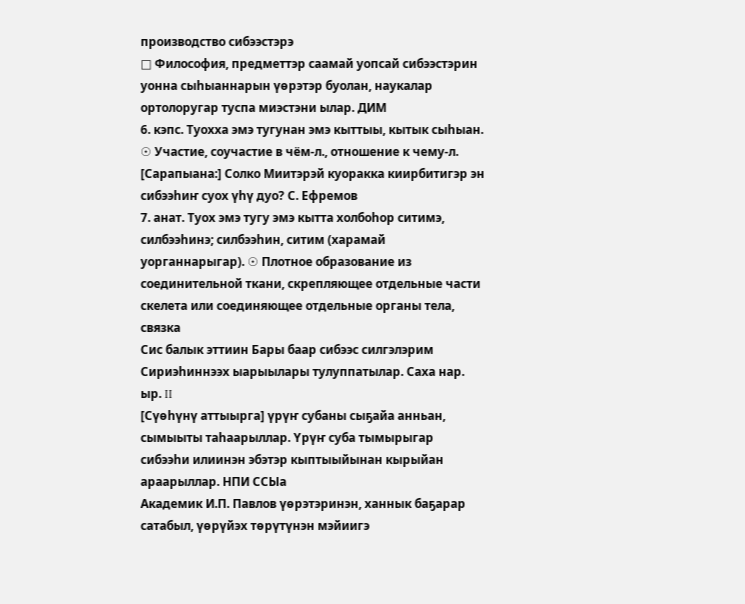производство сибээстэрэ
□ Философия, предметтэр саамай уопсай сибээстэрин уонна сыһыаннарын үөрэтэр буолан, наукалар ортолоругар туспа миэстэни ылар. ДИМ
6. кэпс. Туохха эмэ тугунан эмэ кыттыы, кытык сыһыан. ☉ Участие, соучастие в чём-л., отношение к чему-л. [Сарапыана:] Солко Миитэрэй куоракка киирбитигэр эн сибээһиҥ суох үһү дуо? С. Ефремов
7. анат. Туох эмэ тугу эмэ кытта холбоһор ситимэ, силбээһинэ; силбээһин, ситим (харамай уорганнарыгар). ☉ Плотное образование из соединительной ткани, скрепляющее отдельные части скелета или соединяющее отдельные органы тела, связка
Сис балык эттиин Бары баар сибээс силгэлэрим Сириэһиннээх ыарыылары тулуппатылар. Саха нар. ыр. II
[Сүөһүнү аттыырга] үрүҥ субаны сыҕайа анньан, сымыыты таһаарыллар. Үрүҥ суба тымырыгар сибээһи илиинэн эбэтэр кыптыыйынан кырыйан араарыллар. НПИ ССЫа
Академик И.П. Павлов үөрэтэринэн, ханнык баҕарар сатабыл, үөрүйэх төрүтүнэн мэйиигэ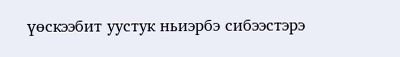үөскээбит уустук ньиэрбэ сибээстэрэ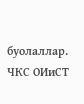буолаллар. ЧКС ОИиСТ